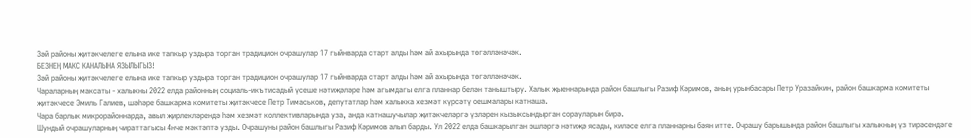Зәй районы җитәкчелеге елына ике тапкыр уздыра торган традицион очрашулар 17 гыйнварда старт алды һәм ай ахырында төгәлләнәчәк.
БЕЗНЕҢ МАКС КАНАЛЫНА ЯЗЫЛЫГЫЗ!
Зәй районы җитәкчелеге елына ике тапкыр уздыра торган традицион очрашулар 17 гыйнварда старт алды һәм ай ахырында төгәлләнәчәк.
Чараларның максаты - халыкны 2022 елда районның социаль-икътисадый үсеше нәтиҗәләре һәм агымдагы елга планнар белән таныштыру. Халык җыеннарында район башлыгы Разиф Кәримов, аның урынбасары Петр Уразайкин, район башкарма комитеты җитәкчесе Эмиль Галиев, шәһәре башкарма комитеты җитәкчесе Петр Тимаськов, депутатлар һәм халыкка хезмәт күрсәтү оешмалары катнаша.
Чара барлык микрорайоннарда, авыл җирлекләрендә һәм хезмәт коллективларында уза, анда катнашучылар җитәкчеләргә үзләрен кызыксындырган сорауларын бирә.
Шундый очрашуларның чираттагысы 4нче мәктәптә узды. Очрашуны район башлыгы Разиф Кәримов алып барды. Ул 2022 елда башкарылган эшләргә нәтиҗә ясады, киләсе елга планнарны бәян итте. Очрашу барышында район башлыгы халыкның үз тирәсендәге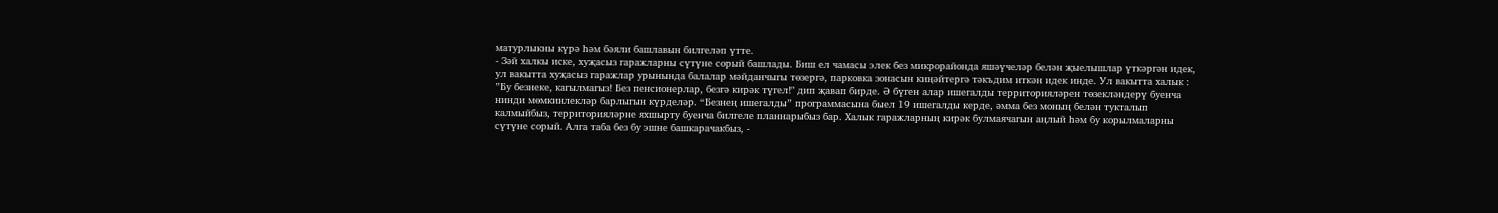матурлыкны күрә һәм бәяли башлавын билгеләп үтте.
- Зәй халкы иске, хуҗасыз гаражларны сүтүне сорый башлады. Биш ел чамасы элек без микрорайонда яшәүчеләр белән җыелышлар үткәргән идек, ул вакытта хуҗасыз гаражлар урынында балалар мәйданчыгы төзергә, парковка зонасын киңәйтергә тәкъдим иткән идек инде. Ул вакытта халык : ”Бу безнеке, кагылмагыз! Без пенсионерлар, безгә кирәк түгел!" дип җавап бирде. Ә бүген алар ишегалды территорияләрен төзекләндерү буенча нинди мөмкинлекләр барлыгын күрделәр. “Безнең ишегалды” программасына быел 19 ишегалды керде, әмма без моның белән тукталып калмыйбыз, территорияләрне яхшырту буенча билгеле планнарыбыз бар. Халык гаражларның кирәк булмаячагын аңлый һәм бу корылмаларны сүтүне сорый. Алга таба без бу эшне башкарачакбыз, -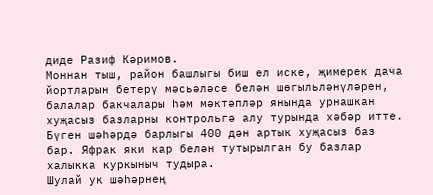диде Разиф Кәримов.
Моннан тыш, район башлыгы биш ел иске, җимерек дача йортларын бетерү мәсьәләсе белән шөгыльләнүләрен, балалар бакчалары һәм мәктәпләр янында урнашкан хуҗасыз базларны контрольгә алу турында хәбәр итте. Бүген шәһәрдә барлыгы 400 дән артык хуҗасыз баз бар. Яфрак яки кар белән тутырылган бу базлар халыкка куркыныч тудыра.
Шулай ук шәһәрнең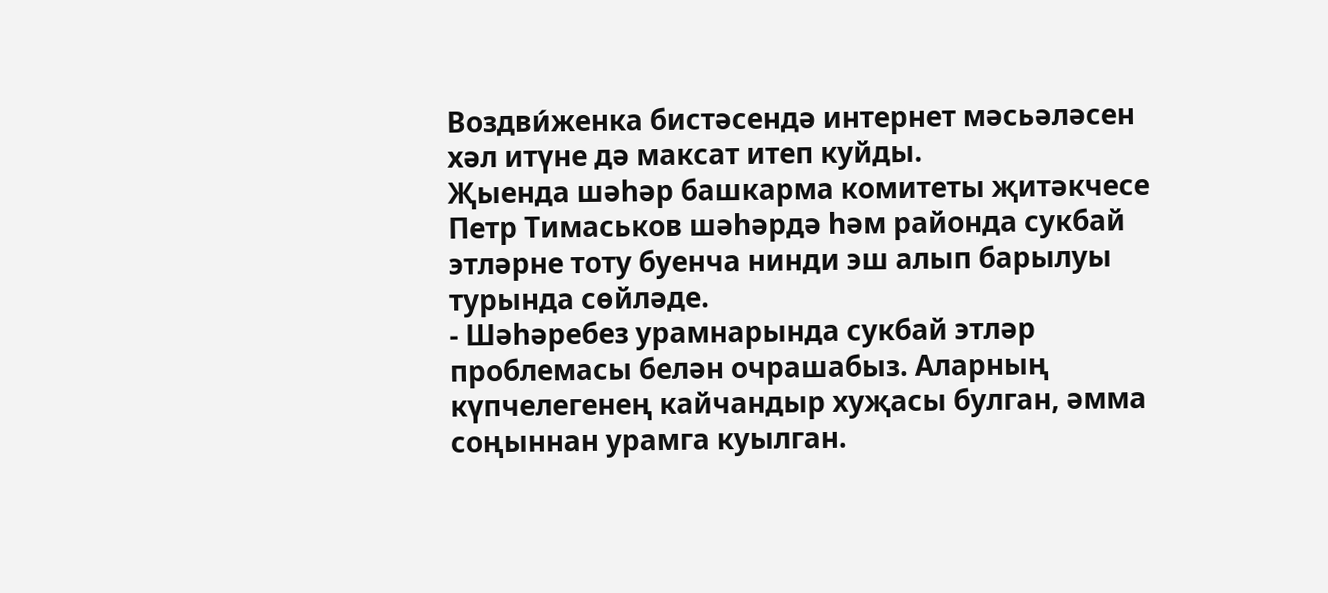Воздви́женка бистәсендә интернет мәсьәләсен хәл итүне дә максат итеп куйды.
Җыенда шәһәр башкарма комитеты җитәкчесе Петр Тимаськов шәһәрдә һәм районда сукбай этләрне тоту буенча нинди эш алып барылуы турында сөйләде.
- Шәһәребез урамнарында сукбай этләр проблемасы белән очрашабыз. Аларның күпчелегенең кайчандыр хуҗасы булган, әмма соңыннан урамга куылган.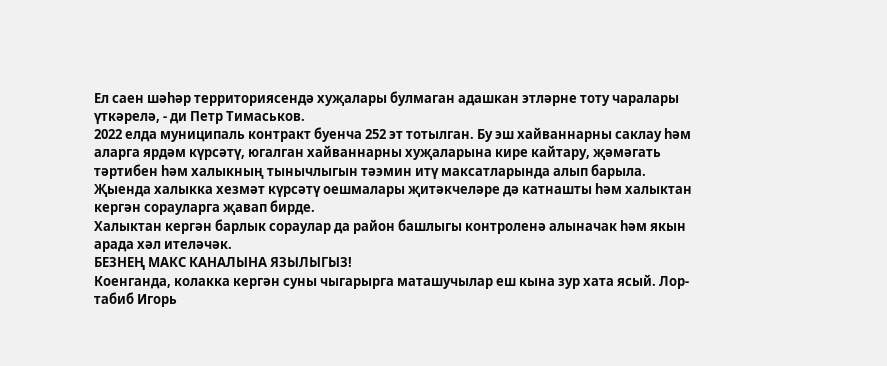Ел саен шәһәр территориясендә хуҗалары булмаган адашкан этләрне тоту чаралары үткәрелә, - ди Петр Тимаськов.
2022 елда муниципаль контракт буенча 252 эт тотылган. Бу эш хайваннарны саклау һәм аларга ярдәм күрсәтү, югалган хайваннарны хуҗаларына кире кайтару, җәмәгать тәртибен һәм халыкның тынычлыгын тәэмин итү максатларында алып барыла.
Җыенда халыкка хезмәт күрсәтү оешмалары җитәкчеләре дә катнашты һәм халыктан кергән сорауларга җавап бирде.
Халыктан кергән барлык сораулар да район башлыгы контроленә алыначак һәм якын арада хәл ителәчәк.
БЕЗНЕҢ МАКС КАНАЛЫНА ЯЗЫЛЫГЫЗ!
Коенганда, колакка кергән суны чыгарырга маташучылар еш кына зур хата ясый. Лор-табиб Игорь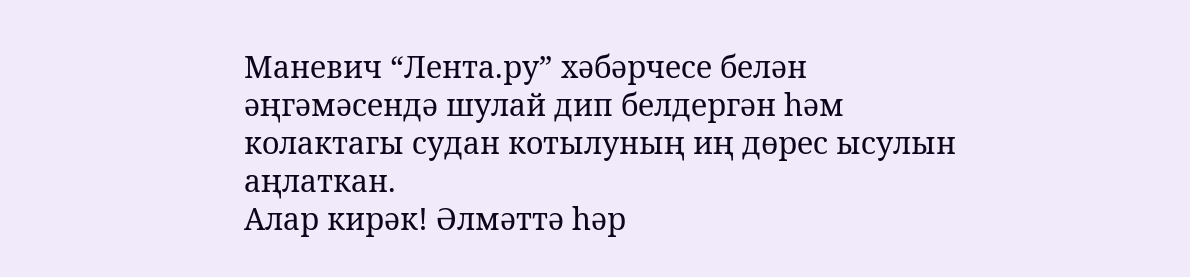Маневич “Лента.ру” хәбәрчесе белән әңгәмәсендә шулай дип белдергән һәм колактагы судан котылуның иң дөрес ысулын аңлаткан.
Алар кирәк! Әлмәттә һәр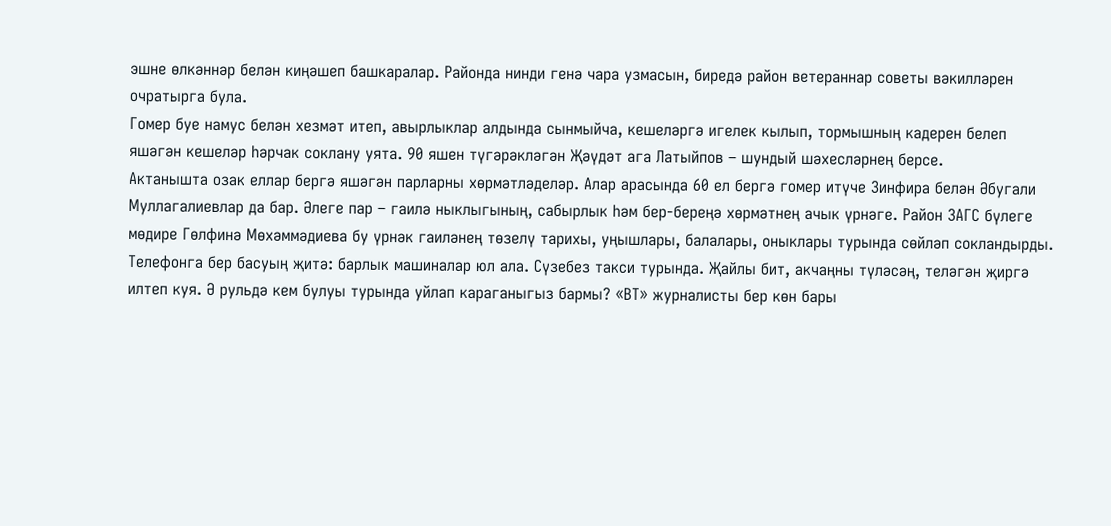эшне өлкәннәр белән киңәшеп башкаралар. Районда нинди генә чара узмасын, биредә район ветераннар советы вәкилләрен очратырга була.
Гомер буе намус белән хезмәт итеп, авырлыклар алдында сынмыйча, кешеләргә игелек кылып, тормышның кадерен белеп яшәгән кешеләр һәрчак соклану уята. 90 яшен түгәрәкләгән Җәүдәт ага Латыйпов – шундый шәхесләрнең берсе.
Актанышта озак еллар бергә яшәгән парларны хөрмәтләделәр. Алар арасында 60 ел бергә гомер итүче Зинфира белән Әбугали Муллагалиевлар да бар. Әлеге пар – гаилә ныклыгының, сабырлык һәм бер-береңә хөрмәтнең ачык үрнәге. Район ЗАГС бүлеге мөдире Гөлфинә Мөхәммәдиева бу үрнәк гаиләнең төзелү тарихы, уңышлары, балалары, оныклары турында сөйләп сокландырды.
Телефонга бер басуың җитә: барлык машиналар юл ала. Сүзебез такси турында. Җайлы бит, акчаңны түләсәң, теләгән җиргә илтеп куя. Ә рульдә кем булуы турында уйлап караганыгыз бармы? «ВТ» журналисты бер көн бары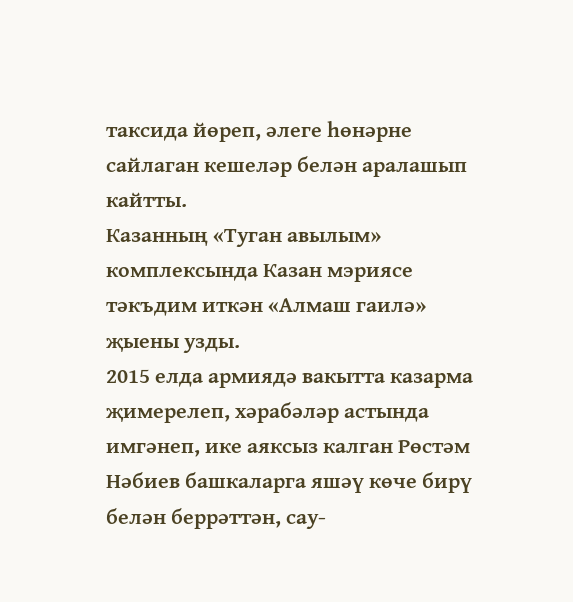таксида йөреп, әлеге һөнәрне сайлаган кешеләр белән аралашып кайтты.
Казанның «Туган авылым» комплексында Казан мэриясе тәкъдим иткән «Алмаш гаилә» җыены узды.
2015 елда армиядә вакытта казарма җимерелеп, хәрабәләр астында имгәнеп, ике аяксыз калган Рөстәм Нәбиев башкаларга яшәү көче бирү белән беррәттән, сау-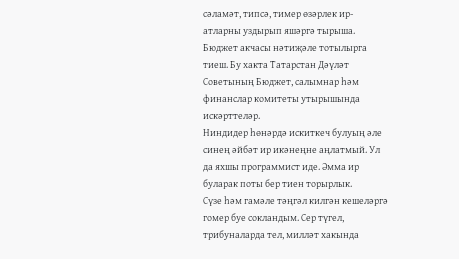сәламәт, типсә, тимер өзәрлек ир-атларны уздырып яшәргә тырыша.
Бюджет акчасы нәтиҗәле тотылырга тиеш. Бу хакта Татарстан Дәүләт Советының Бюджет, салымнар һәм финанслар комитеты утырышында искәрттеләр.
Ниндидер һөнәрдә искиткеч булуың әле синең әйбәт ир икәнеңне аңлатмый. Ул да яхшы программист иде. Әмма ир буларак поты бер тиен торырлык.
Сүзе һәм гамәле тәңгәл килгән кешеләргә гомер буе сокландым. Сер түгел, трибуналарда тел, милләт хакында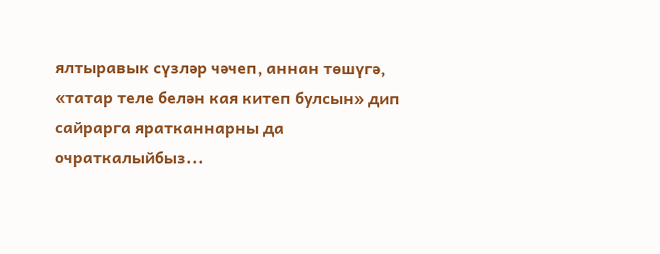ялтыравык сүзләр чәчеп, аннан төшүгә, «татар теле белән кая китеп булсын» дип сайрарга яратканнарны да очраткалыйбыз...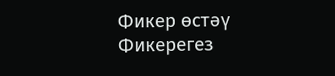Фикер өстәү
Фикерегез